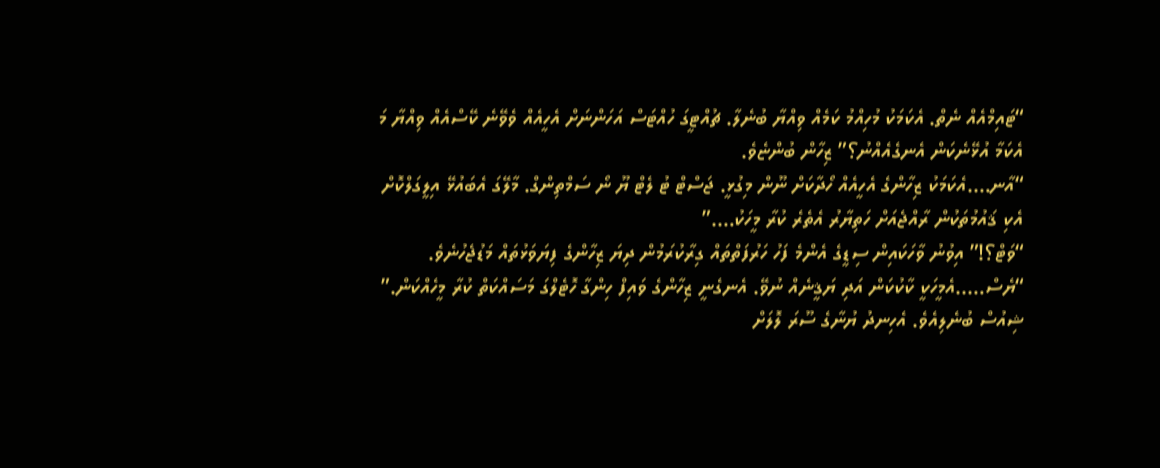“ޓައިމްއެއް ނެތް. އެކަމަކު މުހިއްމު ކަމެއް ވިއްޔާ ބުނެލާ. ޗުއްޓީގަ ހުއްޓަސް އަހަންނަށް އެހީއެއް ވެވޭނެ ކޭސްއެއް ވިއްޔާ މަ އެކަމާ އުޅޭނެކަން އެނގެއެއްނު؟” ޒިހާން ބުންޏެވެ.
“އާނ….އެކަމަކު ޒިހާންގެ އެހީއެއް ހޯދާކަށް ނޫން މިގުޅީ. ޖަސްޓް ޓު ލެޓް ޔޫ ނޯ ސަމްތިންގް. މާލޭގަ އެބައުޅޭ އިލީގަލްކޮށް އެކި ޤައުމުތަކުން ރާއްޖެއަށް ހަތިޔާރު އެތެރެ ކުރާ މީހަކު….”
“ވަޓް؟!” އިވުނު ވާހަކައިން ސިޑީގެ އެންމެ ފަހު ހަރުފަތްތައް ގިރާކުރަމުން ދިޔަ ޒިހާންގެ ފިޔަވަޅުތައް މަޑުޖެހުނެވެ.
“ޔެސް…..އެމީހަކީ ކާކުކަން އަދި ޔަޤީނެއް ނުވޭ. އެނގެނީ ޒިހާންގެ ވައިފް ހިންގާ ހޮޓެލްގަ މަސައްކަތް ކުރާ މީހެއްކަން.” ޝިއުސް ބުނެލިއެވެ. އެހިނދު ޔުނާގެ ސޫރަ ލޮލަށް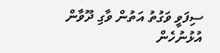ސިފަވީ ވަގުތު އަތުން ވާގި ދޫވާން އުޅުނުހެން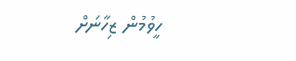ހީވުމުން ޒިހާނަށް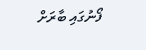ފޯނުގައި ބާރަށް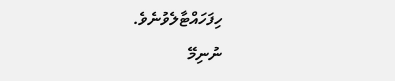ހިފަހައްޓާލެވުނެވެ.
ނުނިމޭ